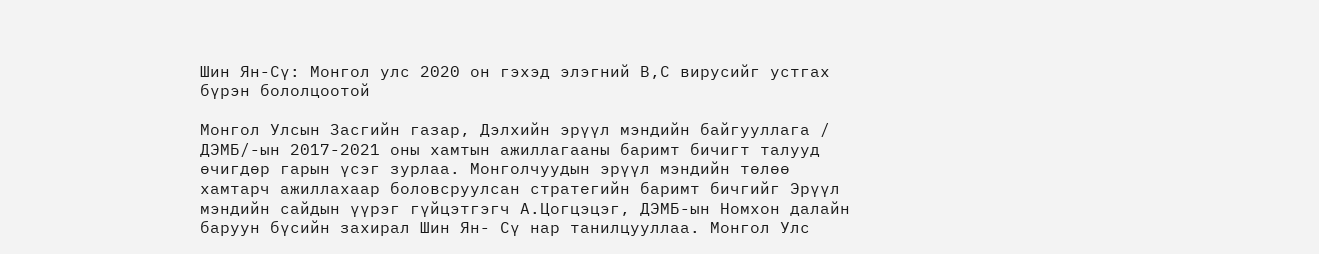Шин Ян-Сү: Монгол улс 2020 он гэхэд элэгний В,С вирусийг устгах бүрэн бололцоотой

Монгол Улсын Засгийн газар, Дэлхийн эрүүл мэндийн байгууллага / ДЭМБ/-ын 2017-2021 оны хамтын ажиллагааны баримт бичигт талууд өчигдөр гарын үсэг зурлаа. Монголчуудын эрүүл мэндийн төлөө хамтарч ажиллахаар боловсруулсан стратегийн баримт бичгийг Эрүүл мэндийн сайдын үүрэг гүйцэтгэгч А.Цогцэцэг, ДЭМБ-ын Номхон далайн баруун бүсийн захирал Шин Ян- Сү нар танилцууллаа. Монгол Улс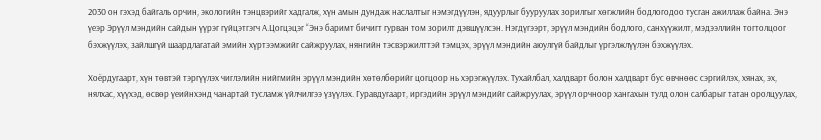2030 он гэхэд байгаль орчин, экологийн тэнцвэрийг хадгалж, хүн амын дундаж наслалтыг нэмэгдүүлэн, ядуурлыг бууруулах зорилгыг хөгжлийн бодлогодоо тусган ажиллаж байна. Энэ үеэр Эрүүл мэндийн сайдын үүрэг гүйцэтгэгч А.Цогцэцэг “Энэ баримт бичигт гурван том зорилт дэвшүүлсэн. Нэгдүгээрт, эрүүл мэндийн бодлого, санхүүжилт, мэдээллийн тогтолцоог бэхжүүлэх, зайлшгүй шаардлагатай эмийн хүртээмжийг сайжруулах, нянгийн тэсвэржилттэй тэмцэх, эрүүл мэндийн аюулгүй байдлыг үргэлжлүүлэн бэхжүүлэх.

Хоёрдугаарт, хүн төвтэй тэргүүлэх чиглэлийн нийгмийн эрүүл мэндийн хөтөлбөрийг цогцоор нь хэрэгжүүлэх. Тухайлбал, халдварт болон халдварт бус өвчнөөс сэргийлэх, хянах, эх, нялхас, хүүхэд, өсвөр үеийнхэнд чанартай тусламж үйлчилгээ үзүүлэх. Гуравдугаарт, иргэдийн эрүүл мэндийг сайжруулах, эрүүл орчноор хангахын тулд олон салбарыг татан оролцуулах,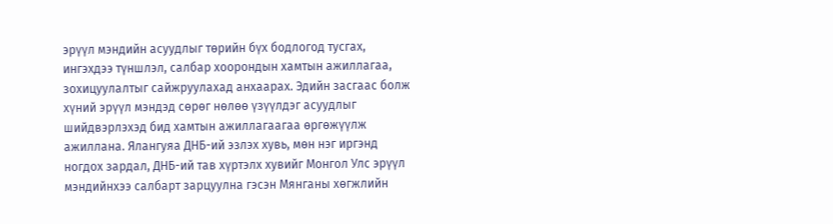эрүүл мэндийн асуудлыг төрийн бүх бодлогод тусгах, ингэхдээ түншлэл, салбар хоорондын хамтын ажиллагаа, зохицуулалтыг сайжруулахад анхаарах. Эдийн засгаас болж хүний эрүүл мэндэд сөрөг нөлөө үзүүлдэг асуудлыг шийдвэрлэхэд бид хамтын ажиллагаагаа өргөжүүлж ажиллана. Ялангуяа ДНБ-ий эзлэх хувь, мөн нэг иргэнд ногдох зардал, ДНБ-ий тав хүртэлх хувийг Монгол Улс эрүүл мэндийнхээ салбарт зарцуулна гэсэн Мянганы хөгжлийн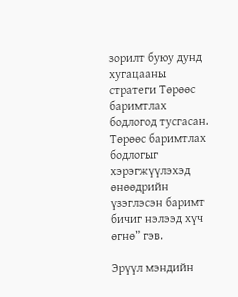зорилт буюу дунд хугацааны стратеги Төрөөс баримтлах бодлогод тусгасан. Төрөөс баримтлах бодлогыг хэрэгжүүлэхэд өнөөдрийн үзэглэсэн баримт бичиг нэлээд хүч өгнө” гэв.

Эрүүл мэндийн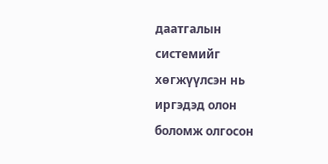даатгалын системийг хөгжүүлсэн нь иргэдэд олон боломж олгосон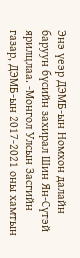Энэ үеэр ДЭМБ-ын Номхон далайн баруун бүсийн захирал Шин Ян-Сүтэй ярилцлаа. -Монгол Улсын Засгийн газар, ДЭМБ-ын 2017-2021 оны хамтын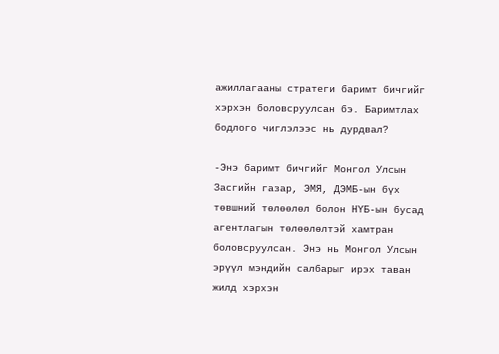ажиллагааны стратеги баримт бичгийг хэрхэн боловсруулсан бэ. Баримтлах бодлого чиглэлээс нь дурдвал?

-Энэ баримт бичгийг Монгол Улсын Засгийн газар, ЭМЯ, ДЭМБ-ын бүх төвшний төлөөлөл болон НҮБ-ын бусад агентлагын төлөөлөлтэй хамтран боловсруулсан. Энэ нь Монгол Улсын эрүүл мэндийн салбарыг ирэх таван жилд хэрхэн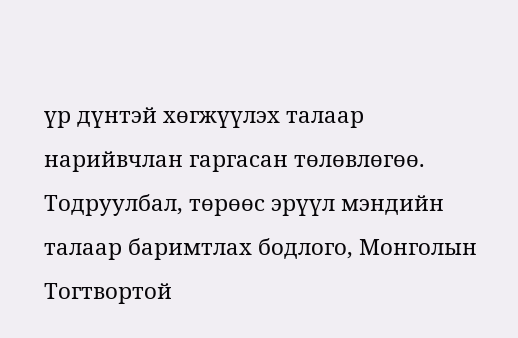үр дүнтэй хөгжүүлэх талаар нарийвчлан гаргасан төлөвлөгөө. Тодруулбал, төрөөс эрүүл мэндийн талаар баримтлах бодлого, Монголын Тогтвортой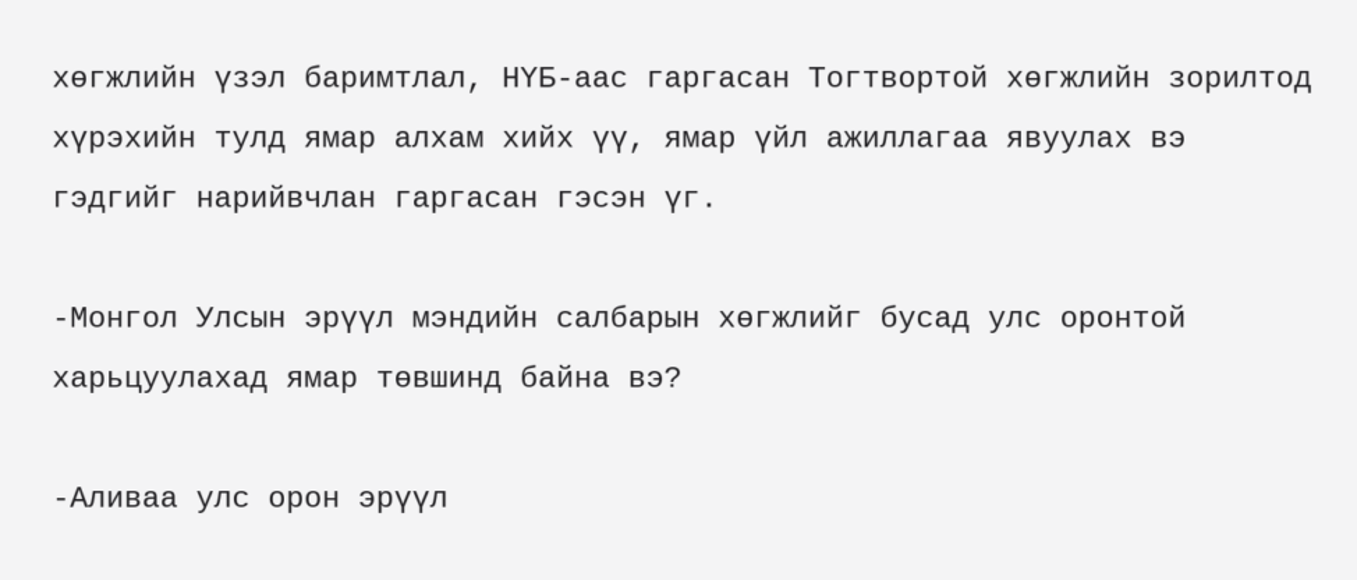хөгжлийн үзэл баримтлал, НҮБ-аас гаргасан Тогтвортой хөгжлийн зорилтод хүрэхийн тулд ямар алхам хийх үү, ямар үйл ажиллагаа явуулах вэ гэдгийг нарийвчлан гаргасан гэсэн үг.

-Монгол Улсын эрүүл мэндийн салбарын хөгжлийг бусад улс оронтой харьцуулахад ямар төвшинд байна вэ?

-Аливаа улс орон эрүүл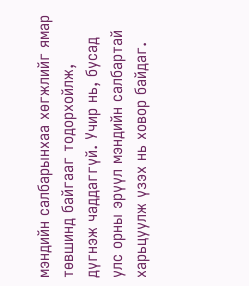мэндийн салбарынхаа хөгжлийг ямар төвшинд байгааг тодорхойлж, дүгнэж чаддаггүй. Учир нь, бусад улс орны эрүүл мэндийн салбартай харьцуулж үзэх нь ховор байдаг.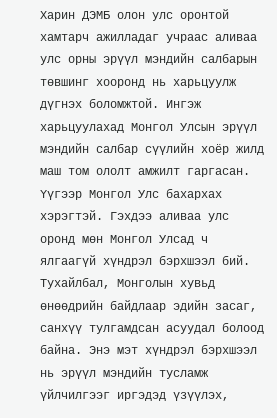Харин ДЭМБ олон улс оронтой хамтарч ажилладаг учраас аливаа улс орны эрүүл мэндийн салбарын төвшинг хооронд нь харьцуулж дүгнэх боломжтой. Ингэж харьцуулахад Монгол Улсын эрүүл мэндийн салбар сүүлийн хоёр жилд маш том ололт амжилт гаргасан. Үүгээр Монгол Улс бахархах хэрэгтэй. Гэхдээ аливаа улс оронд мөн Монгол Улсад ч ялгаагүй хүндрэл бэрхшээл бий. Тухайлбал, Монголын хувьд өнөөдрийн байдлаар эдийн засаг, санхүү тулгамдсан асуудал болоод байна. Энэ мэт хүндрэл бэрхшээл нь эрүүл мэндийн тусламж үйлчилгээг иргэдэд үзүүлэх,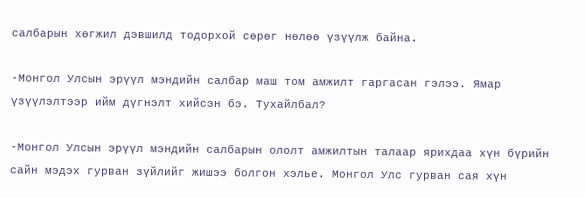салбарын хөгжил дэвшилд тодорхой сөрөг нөлөө үзүүлж байна.

-Монгол Улсын эрүүл мэндийн салбар маш том амжилт гаргасан гэлээ. Ямар үзүүлэлтээр ийм дүгнэлт хийсэн бэ. Тухайлбал?

-Монгол Улсын эрүүл мэндийн салбарын ололт амжилтын талаар ярихдаа хүн бүрийн сайн мэдэх гурван зүйлийг жишээ болгон хэлье. Монгол Улс гурван сая хүн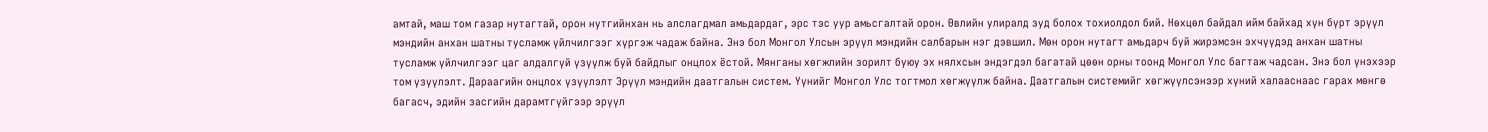амтай, маш том газар нутагтай, орон нутгийнхан нь алслагдмал амьдардаг, эрс тэс уур амьсгалтай орон. Өвлийн улиралд зуд болох тохиолдол бий. Нөхцөл байдал ийм байхад хүн бүрт эрүүл мэндийн анхан шатны тусламж үйлчилгээг хүргэж чадаж байна. Энэ бол Монгол Улсын эрүүл мэндийн салбарын нэг дэвшил. Мөн орон нутагт амьдарч буй жирэмсэн эхчүүдэд анхан шатны тусламж үйлчилгээг цаг алдалгүй үзүүлж буй байдлыг онцлох ёстой. Мянганы хөгжлийн зорилт буюу эх нялхсын эндэгдэл багатай цөөн орны тоонд Монгол Улс багтаж чадсан. Энэ бол үнэхээр том үзүүлэлт. Дараагийн онцлох үзүүлэлт Эрүүл мэндийн даатгалын систем. Үүнийг Монгол Улс тогтмол хөгжүүлж байна. Даатгалын системийг хөгжүүлсэнээр хүний халааснаас гарах мөнгө багасч, эдийн засгийн дарамтгүйгээр эрүүл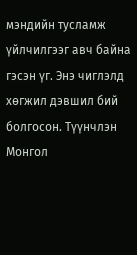мэндийн тусламж үйлчилгээг авч байна гэсэн үг. Энэ чиглэлд хөгжил дэвшил бий болгосон. Түүнчлэн Монгол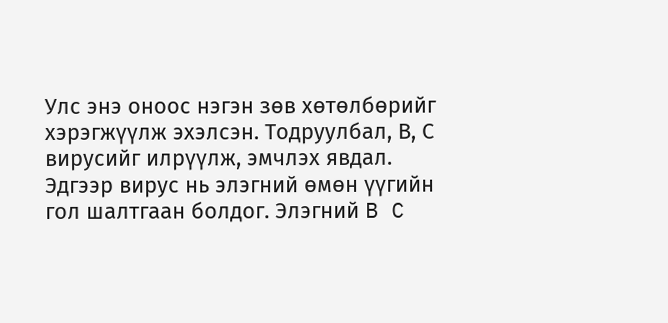Улс энэ оноос нэгэн зөв хөтөлбөрийг хэрэгжүүлж эхэлсэн. Тодруулбал, В, С вирусийг илрүүлж, эмчлэх явдал. Эдгээр вирус нь элэгний өмөн үүгийн гол шалтгаан болдог. Элэгний B C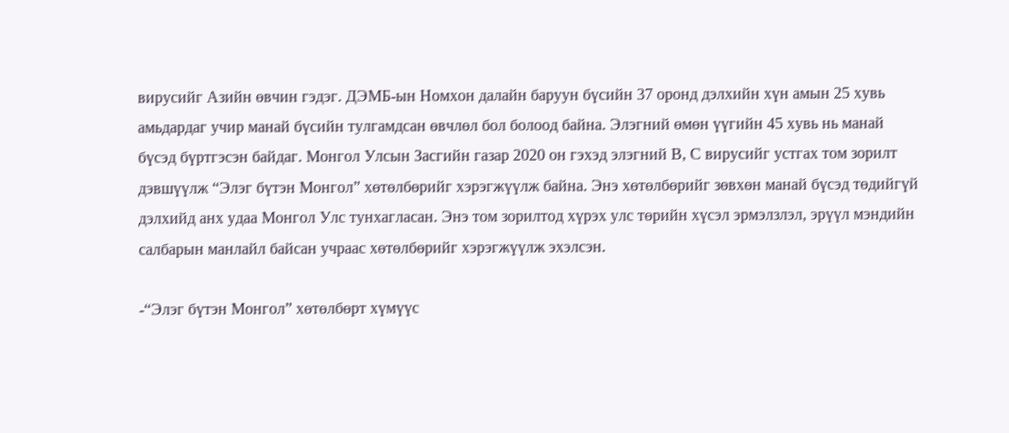вирусийг Азийн өвчин гэдэг. ДЭМБ-ын Номхон далайн баруун бүсийн 37 оронд дэлхийн хүн амын 25 хувь амьдардаг учир манай бүсийн тулгамдсан өвчлөл бол болоод байна. Элэгний өмөн үүгийн 45 хувь нь манай бүсэд бүртгэсэн байдаг. Монгол Улсын Засгийн газар 2020 он гэхэд элэгний В, С вирусийг устгах том зорилт дэвшүүлж “Элэг бүтэн Монгол” хөтөлбөрийг хэрэгжүүлж байна. Энэ хөтөлбөрийг зөвхөн манай бүсэд төдийгүй дэлхийд анх удаа Монгол Улс тунхагласан. Энэ том зорилтод хүрэх улс төрийн хүсэл эрмэлзлэл, эрүүл мэндийн салбарын манлайл байсан учраас хөтөлбөрийг хэрэгжүүлж эхэлсэн.

-“Элэг бүтэн Монгол” хөтөлбөрт хүмүүс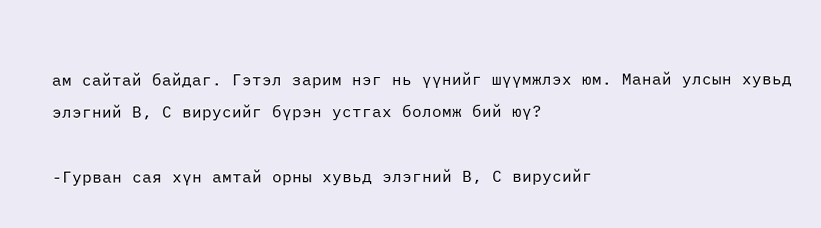ам сайтай байдаг. Гэтэл зарим нэг нь үүнийг шүүмжлэх юм. Манай улсын хувьд элэгний В, С вирусийг бүрэн устгах боломж бий юү?

-Гурван сая хүн амтай орны хувьд элэгний В, С вирусийг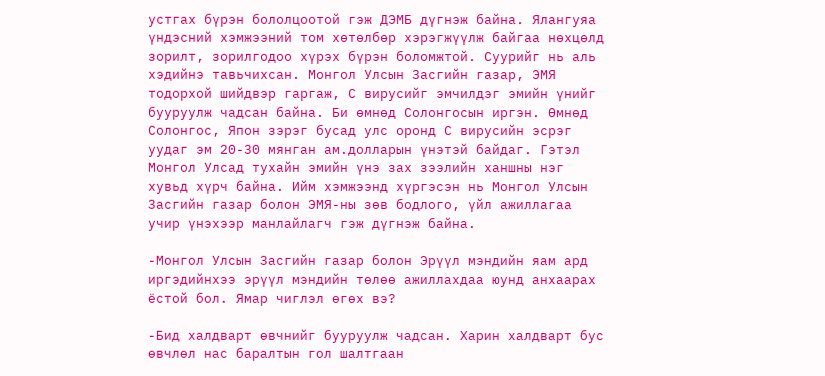устгах бүрэн бололцоотой гэж ДЭМБ дүгнэж байна. Ялангуяа үндэсний хэмжээний том хөтөлбөр хэрэгжүүлж байгаа нөхцөлд зорилт, зорилгодоо хүрэх бүрэн боломжтой. Суурийг нь аль хэдийнэ тавьчихсан. Монгол Улсын Засгийн газар, ЭМЯ тодорхой шийдвэр гаргаж, С вирусийг эмчилдэг эмийн үнийг бууруулж чадсан байна. Би өмнөд Солонгосын иргэн. Өмнөд Солонгос, Япон зэрэг бусад улс оронд С вирусийн эсрэг уудаг эм 20-30 мянган ам.долларын үнэтэй байдаг. Гэтэл Монгол Улсад тухайн эмийн үнэ зах зээлийн ханшны нэг хувьд хүрч байна. Ийм хэмжээнд хүргэсэн нь Монгол Улсын Засгийн газар болон ЭМЯ-ны зөв бодлого, үйл ажиллагаа учир үнэхээр манлайлагч гэж дүгнэж байна.

-Монгол Улсын Засгийн газар болон Эрүүл мэндийн яам ард иргэдийнхээ эрүүл мэндийн төлөө ажиллахдаа юунд анхаарах ёстой бол. Ямар чиглэл өгөх вэ?

-Бид халдварт өвчнийг бууруулж чадсан. Харин халдварт бус өвчлөл нас баралтын гол шалтгаан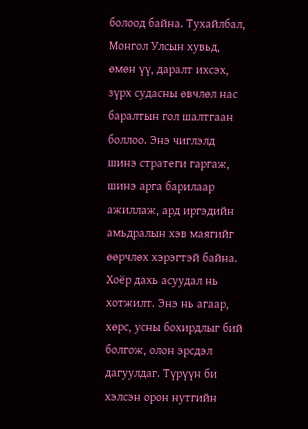болоод байна. Тухайлбал, Монгол Улсын хувьд, өмөн үү, даралт ихсэх, зүрх судасны өвчлөл нас баралтын гол шалтгаан боллоо. Энэ чиглэлд шинэ стратеги гаргаж, шинэ арга барилаар ажиллаж, ард иргэдийн амьдралын хэв маягийг өөрчлөх хэрэгтэй байна. Хоёр дахь асуудал нь хотжилт. Энэ нь агаар, хөрс, усны бохирдлыг бий болгож, олон эрсдэл дагуулдаг. Түрүүн би хэлсэн орон нутгийн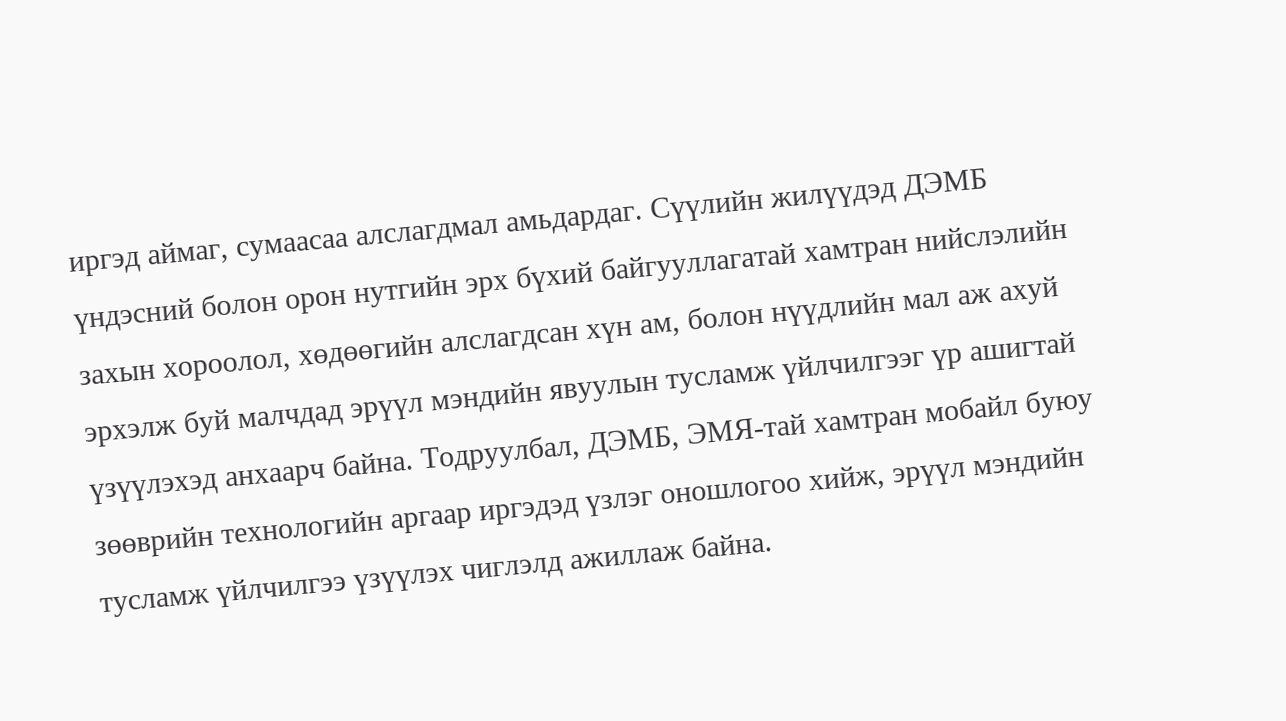иргэд аймаг, сумаасаа алслагдмал амьдардаг. Сүүлийн жилүүдэд ДЭМБ үндэсний болон орон нутгийн эрх бүхий байгууллагатай хамтран нийслэлийн захын хороолол, хөдөөгийн алслагдсан хүн ам, болон нүүдлийн мал аж ахуй эрхэлж буй малчдад эрүүл мэндийн явуулын тусламж үйлчилгээг үр ашигтай үзүүлэхэд анхаарч байна. Тодруулбал, ДЭМБ, ЭМЯ-тай хамтран мобайл буюу зөөврийн технологийн аргаар иргэдэд үзлэг оношлогоо хийж, эрүүл мэндийн тусламж үйлчилгээ үзүүлэх чиглэлд ажиллаж байна.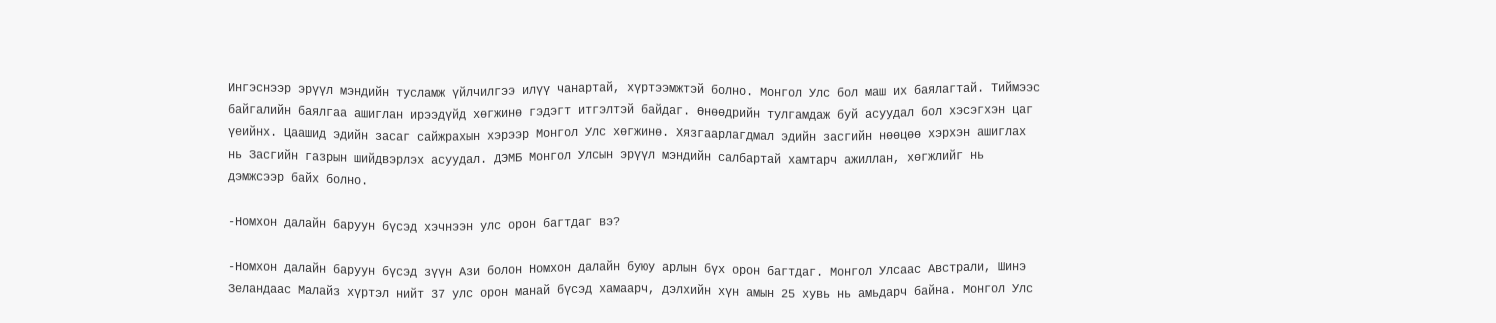Ингэснээр эрүүл мэндийн тусламж үйлчилгээ илүү чанартай, хүртээмжтэй болно. Монгол Улс бол маш их баялагтай. Тиймээс байгалийн баялгаа ашиглан ирээдүйд хөгжинө гэдэгт итгэлтэй байдаг. Өнөөдрийн тулгамдаж буй асуудал бол хэсэгхэн цаг үеийнх. Цаашид эдийн засаг сайжрахын хэрээр Монгол Улс хөгжинө. Хязгаарлагдмал эдийн засгийн нөөцөө хэрхэн ашиглах нь Засгийн газрын шийдвэрлэх асуудал. ДЭМБ Монгол Улсын эрүүл мэндийн салбартай хамтарч ажиллан, хөгжлийг нь дэмжсээр байх болно.

-Номхон далайн баруун бүсэд хэчнээн улс орон багтдаг вэ?

-Номхон далайн баруун бүсэд зүүн Ази болон Номхон далайн буюу арлын бүх орон багтдаг. Монгол Улсаас Австрали, Шинэ Зеландаас Малайз хүртэл нийт 37 улс орон манай бүсэд хамаарч, дэлхийн хүн амын 25 хувь нь амьдарч байна. Монгол Улс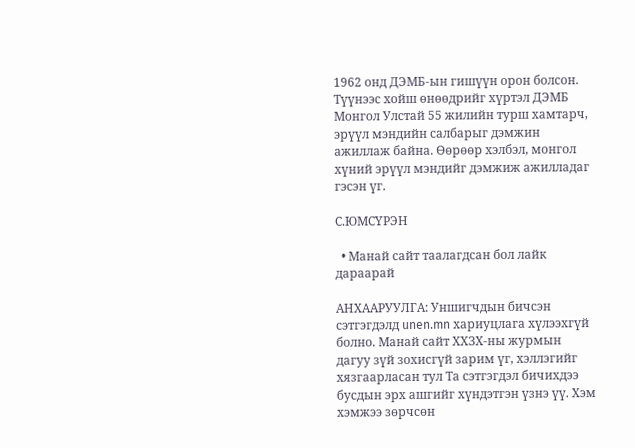1962 онд ДЭМБ-ын гишүүн орон болсон. Түүнээс хойш өнөөдрийг хүртэл ДЭМБ Монгол Улстай 55 жилийн турш хамтарч, эрүүл мэндийн салбарыг дэмжин ажиллаж байна. Өөрөөр хэлбэл, монгол хүний эрүүл мэндийг дэмжиж ажилладаг гэсэн үг.

С.ЮМСҮРЭН

  • Манай сайт таалагдсан бол лайк дараарай

АНХААРУУЛГА: Уншигчдын бичсэн сэтгэгдэлд unen.mn хариуцлага хүлээхгүй болно. Манай сайт ХХЗХ-ны журмын дагуу зүй зохисгүй зарим үг, хэллэгийг хязгаарласан тул Та сэтгэгдэл бичихдээ бусдын эрх ашгийг хүндэтгэн үзнэ үү. Хэм хэмжээ зөрчсөн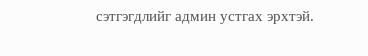сэтгэгдлийг админ устгах эрхтэй.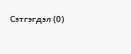Сэтгэгдэл (0)